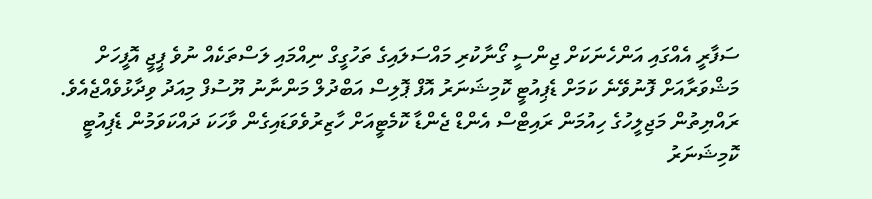ސަފާރީ އެއްގައި އަންހެނަކަށް ޖިންސީ ގޯނާކުރި މައްސަލައިގެ ތަހުގީގް ނިއްމައި ލަސްތަކެއް ނުވެ ޕީޖީ އޮފީހަށް މަޝްވަރާއަށް ފޮނުވޭނެ ކަމަށް ޑެޕިއުޓީ ކޮމިޝަނަރު އޮފް ޕޮލިސް އަބްދުލް މަންނާނު ޔޫސުފް މިއަދު ވިދާޅުވެއްޖެއެވެ.
ރައްޔިތުން މަޖިލީހުގެ ހިއުމަން ރައިޓްސް އެންޑް ޖެންޑާ ކޮމެޓީއަށް ހާޒިރުވެވަޑައިގެން ވާހަކަ ދައްކަވަމުން ޑެޕިއުޓީ ކޮމިޝަނަރު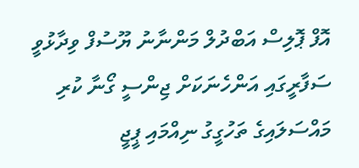އޮފް ޕޮލިސް އަބްދުލް މަންނާނު ޔޫސުފް ވިދާޅުވީ ސަފާރީގައި އަންހެނަކަށް ޖިންސީ ގޯނާ ކުރި މައްސަލައިގެ ތަހުގީގު ނިއްމައި ޕީޖީ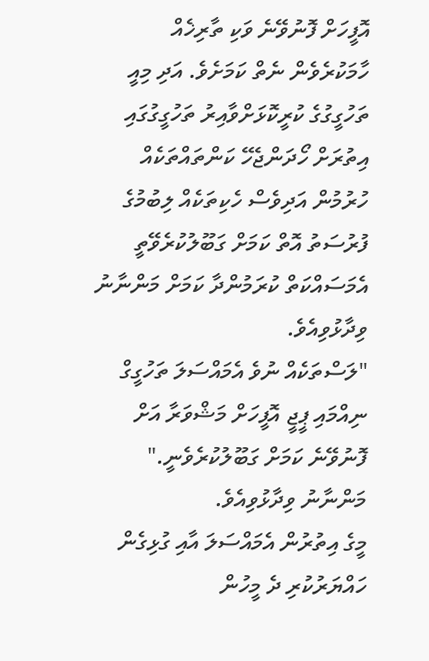އޮފީހަށް ފޮނުވޭނެ ވަކި ތާރިޚެއް ހާމަކުރެވެން ނެތް ކަމަށެވެ. އަދި މިއީ ތަހުގީގުގެ ކުރީކޮޅަށްވާއިރު ތަހުގީގުގައި އިތުރަށް ހޯދަންޖެހޭ ކަންތައްތަކެއް ހުރުމުން އަދިވެސް ހެކިތަކެއް ލިބުމުގެ ފުރުސަތު އޮތް ކަމަށް ގަބޫލުކުރެވޭތީ އެމަސައްކަތް ކުރަމުންދާ ކަމަށް މަންނާނު ވިދާޅުވިއެވެ.
"ލަސްތަކެއް ނުވެ އެމައްސަލަ ތަހުގީގް ނިއްމައި ޕީޖީ އޮފީހަށް މަޝްވަރާ އަށް ފޮނުވޭނެ ކަމަށް ގަބޫލުކުރެވެނީ." މަންނާނު ވިދާޅުވިއެވެ.
މީގެ އިތުރުން އެމައްސަލަ އާއި ގުޅިގެން ހައްޔަރުކުރި ދެ މީހުން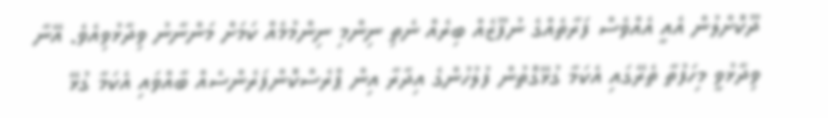ދޫކޮށްލުން އެއީ އެއްވެސް ފަރާތެއްގެ ނުފޫޒެއް ބިރެއް ނެތި ނިންމި ނިންމުމެއް ކަމަށް މަންނާނު ވިދާޅުވިއެވެ. އޭނާ ވިދާޅުވީ މިހަފުތާ ތެރޭގައި އެކަމާ ގުޅޭގޮތުން ފުލުހުންގެ އިދާރާ އިން ޕްރެސްކޮންފަރެންސެއް ބާއްވައި އެކަމާ ގުޅޭ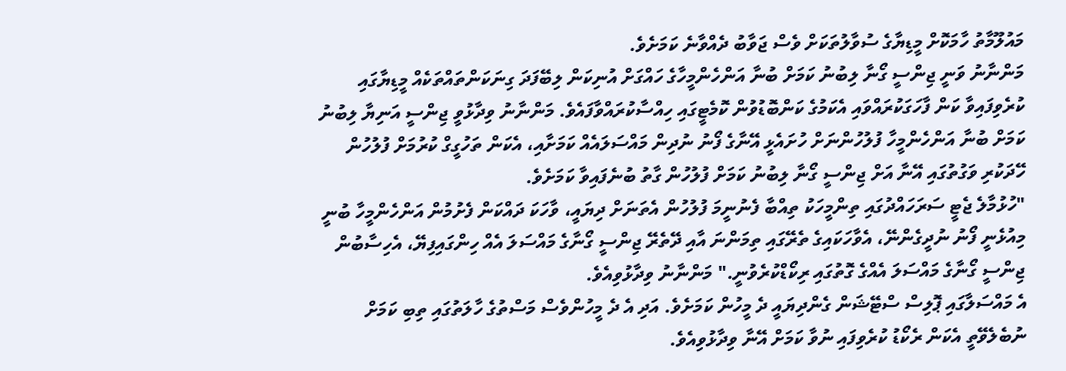މައުލޫމާތު ހާމަކޮށް މީޑިޔާގެ ސުވާލުތަކަށް ވެސް ޖަވާބު ދެއްވާނެ ކަމަށެވެ.
މަންނާނު ވަނީ ޖިންސީ ގޯނާ ލިބުނު ކަމަށް ބުނާ އަންހެންމީހާގެ ހައްގަށް އުނިކަން ލިބޭފަދަ ގިނަކަންތައްތަކެއް މީޑިޔާގައި ކުރެވިފައިވާ ކަން ފާހަގަކުރައްވައި އެކަމުގެ ކަންބޮޑުވުން ކޮމެޓީގައި ހިއްސާކުރައްވާފައެވެ. މަންނާނު ވިދާޅުވީ ޖިންސީ އަނިޔާ ލިބުނު ކަމަށް ބުނާ އަންހެންމީހާ ފުލުހުންނަށް ހުށައެޅީ އޭނާގެ ފޯނު ނުދިން މައްސަލައެއް ކަމަށާއި، އެކަން ތަހުގީގް ކުރުމަށް ފުލުހުން ހޭދަކުރި ވަގުތުގައި އޭނާ އަށް ޖިންސީ ގޯނާ ލިބުނު ކަމަށް ފުލުހުން ގާތު ބުނެފައިވާ ކަމަށެވެ.
"ހުޅުމާލެ ޖެޓީ ސަރަހައްދުގައި ތިންމީހަކު ތިއްބާ ފެނުނީމަ ފުލުހުން އެތަނަށް ދިޔައީ، ވާހަކަ ދައްކަން ފެށުމުން އަންހެންމީހާ ބުނީ މިއުޅެނީ ފޯނު ނުދީގެންނޭ، އެވާހަކައިގެ ތެރޭގައި ތިމަންނަ އާއި ދޭތެރޭ ޖިންސީ ގޯނާގެ މައްސަލަ އެއް ހިންގައިފިޔޭ، އެހިސާބުން ޖިންސީ ގޯނާގެ މައްސަލަ އެއްގެ ގޮތުގައި ރިކޯޑްކުރެވުނީ." މަންނާނު ވިދާޅުވިއެވެ.
އެ މައްސަލާގައި ޕޮލިސް ސްޓޭޝަން ގެންދިޔައީ ދެ މީހުން ކަމަށެވެ. އަދި އެ ދެ މީހުންވެސް މަސްތުގެ ހާލަތުގައި ތިބި ކަމަށް ނުބެލެވޭތީ އެކަން ރެކޯޑު ކުރެވިފައި ނުވާ ކަމަށް އޭނާ ވިދާޅުވިއެވެ.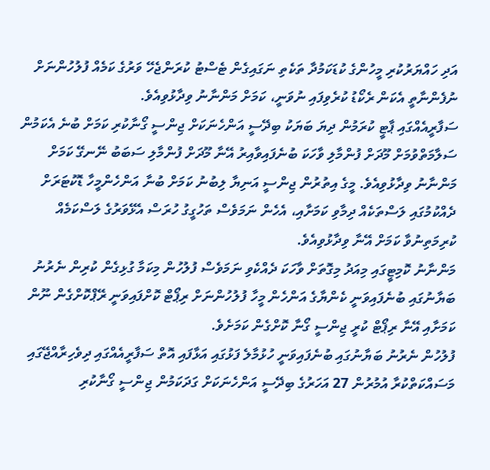އަދި ހައްޔަރުކުރި މީހުންގެ ކުޑަކަމުދާ ތަކެތި ނަގައިގެން ޓެސްޓު ކުރަންޖެހޭ ވަރުގެ ކަމެއް ފުލުހުންނަށް ނުފެންނާތީ އެކަން ރެކޯޑު ކުރެވިފައި ނުވަނީ، ކަމަށް މަންނާނު ވިދާޅުވިއެވެ.
ސަފާރީއެއްގައި ޕާޓީ ކުރަމުން ދިޔަ ބަޔަކު ބިދޭސީ އަންހެނަކަށް ޖިންސީ ގޯނާކުރި ކަމަށް ބުނެ އެކަމުން ސަލާމަތްވުމަށް މޫދަށް ފުންމާލި ވާހަކަ ބުނެފައިވާއިރު އޭނާ މޫދަށް ފުންމާލި ސަބަބު ނޭނގޭ ކަމަށް މަންނާނު ވިދާޅުވިއެވެ. މީގެ އިތުރުން ޖިންސީ އަނިޔާ ލިބުނު ކަމަށް ބުނާ އަންހެންމީހާ ޑޮކުޓަރަށް ދެއްކުމުގައި ލަސްތަކެއް ދިމާވި ކަމަށާއި، އެހެން ނަމަވެސް ތަހުގީގު ހުރަސް އެޅޭވަރުގެ ލަސްކަމެއް ކުރިމަތިނުވާ ކަމަށް އޭނާ ވިދާޅުވިއެވެ.
މަންނާނު ކޮމިޓީގައި މިއަދު މިގޮތަށް ވާހަކަ ދެއްކެވި ނަމަވެސް ފުލުހުން މިކަމާ ގުޅިގެން ކުރިން ނެރުނު ބަޔާނުގައި ބުނެފައިވަނީ ކެންޔާގެ އަންހެން މީހާ ފުލުހުންނަށް ރިޕޯޓް ކޮށްފައިވަނީ ރޭޕްކޮށްގެން ނޫން ކަމަށާއި އޭނާ ރިޕޯޓް ކުރީ ޖިންސީ ގޯނާ ކޮށްގެން ކަމަށެވެ.
ފުލުހުން ނެރުނު ބަޔާނުގައި ބުނެފައިވަނީ ހުޅުމާލެ ފަޅުގައި އަޅާފައި އޮތް ސަފާރީއެއްގައި ދިވެހިރާއްޖޭގައި މަސައްކަތްކުރާ އުމުރުން 27 އަހަރުގެ ބިދޭސީ އަންހެނަކަށް ގަދަކަމުން ޖިންސީ ގޯނާކުރި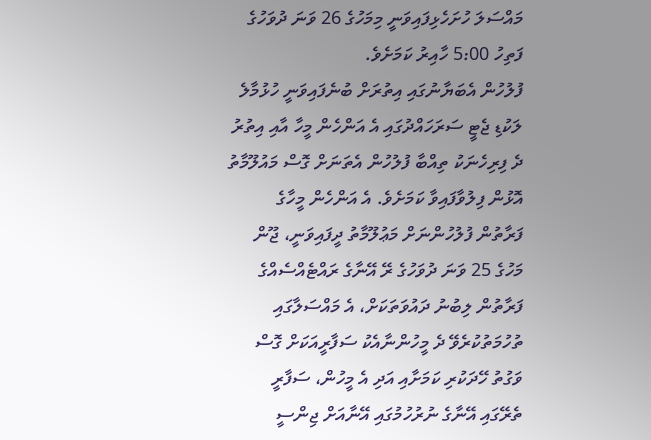މައްސަލަ ހުށަހެޅިފައިވަނީ މިމަހުގެ 26 ވަނަ ދުވަހުގެ ފަތިހު 5:00 ހާއިރު ކަމަށެވެ.
ފުލުހުން އެބަޔާނުގައި އިތުރަށް ބުނެފައިވަނީ ހުޅުމާލެ ލަކުޑި ޖެޓީ ސަރަހައްދުގައި އެ އަންހެން މީހާ އާއި އިތުރު ދެ ފިރިހެނަކު ތިއްބާ ފުލުހުން އެތަނަށް ގޮސް މައުލޫމާތު އޮޅުން ފިލުވާފައިވާ ކަމަށެވެ. އެ އަންހެން މީހާގެ ފަރާތުން ފުލުހުންނަށް މަޢުލޫމާތު ދީފައިވަނީ، ޖޫން މަހުގެ 25 ވަނަ ދުވަހުގެ ރޭ އޭނާގެ ރައްޓެއްސެއްގެ ފަރާތުން ލިބުނު ދައުވަތަކަށް، އެ މައްސަލާގައި ތުހުމަތުކުރެވޭ ދެ މީހުންނާއެކު ސަފާރީއަކަށް ގޮސް ވަގުތު ހޭދަކުރި ކަމަށާއި އަދި އެ މީހުން، ސަފާރީ ތެރޭގައި އޭނާގެ ނުރުހުމުގައި އޭނާއަށް ޖިންސީ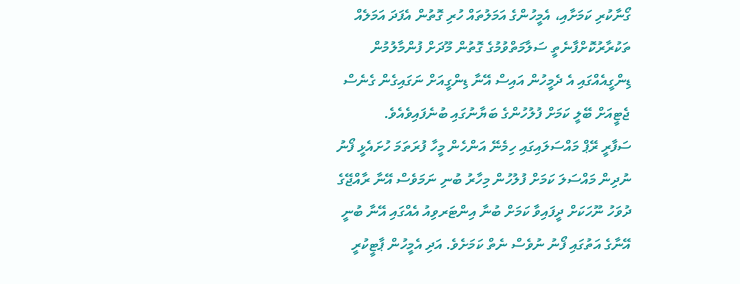ގޯނާކުރި ކަމަށާއި، އެމީހުންގެ އަމަލުތައް ހުރި ގޮތުން އެފަދަ އަމަލެއް ތަކުރާރުކޮށްފާނެތީ ސަލާމަތްވުމުގެ ގޮތުން މޫދަށް ފުންމާލުމުން ޑިންގީއެއްގައި އެ ދެމީހުން އައިސް އޭނާ ޑިންގީއަށް ނަގައިގެން ގެނެސް ޖެޓީއަށް ބޭލީ ކަމަށް ފުލުހުންގެ ބަޔާނުގައި ބުނެފައިވެއެވެ.
ސަފާރީ ރޭޕް މައްސަލައިގައި ހިމެނޭ އަންހެން މީހާ ފުރަތަމަ ހުށައެޅީ ފޯނު ނުދިން މައްސަލަ ކަމަށް ފުލުހުން މިހާރު ބުނި ނަމަވެސް އޭނާ ރާއްޖޭގެ ދުވަހު ނޫހަކަށް ދީފައިވާ ކަމަށް ބުނާ އިންޓަރވިއު އެއްގައި އޭނާ ބުނީ އޭނާގެ އަތުގައި ފޯނު ނުވެސް ނެތް ކަމަށެވެ. އަދި އެމީހުން ޕާޓީކުރީ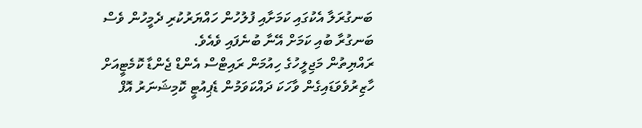ބަނގުރަލާ އެކުގައި ކަމަށާއި ފުލުހުން ހައްޔަރުކުރި ދެމީހުން ވެސް ބަނގުރާ ބުއި ކަމަށް އޭނާ ބުނެފައި ވެއެވެ.
ރައްޔިތުން މަޖިލީހުގެ ހިއުމަން ރައިޓްސް އެންޑް ޖެންޑާ ކޮމެޓީއަށް ހާޒިރުވެވަޑައިގެން ވާހަކަ ދައްކަވަމުން ޑެޕިއުޓީ ކޮމިޝަނަރު އޮފް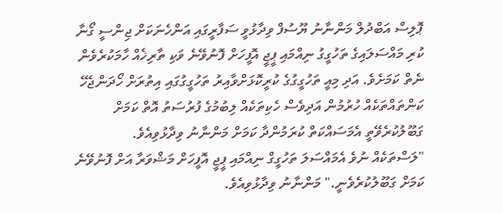ޕޮލިސް އަބްދުލް މަންނާނު ޔޫސުފް ވިދާޅުވީ ސަފާރީގައި އަންހެނަކަށް ޖިންސީ ގޯނާ ކުރި މައްސަލައިގެ ތަހުގީގު ނިއްމައި ޕީޖީ އޮފީހަށް ފޮނުވޭނެ ވަކި ތާރިޚެއް ހާމަކުރެވެން ނެތް ކަމަށެވެ. އަދި މިއީ ތަހުގީގުގެ ކުރީކޮޅަށްވާއިރު ތަހުގީގުގައި އިތުރަށް ހޯދަންޖެހޭ ކަންތައްތަކެއް ހުރުމުން އަދިވެސް ހެކިތަކެއް ލިބުމުގެ ފުރުސަތު އޮތް ކަމަށް ގަބޫލުކުރެވޭތީ އެމަސައްކަތް ކުރަމުންދާ ކަމަށް މަންނާނު ވިދާޅުވިއެވެ.
"ލަސްތަކެއް ނުވެ އެމައްސަލަ ތަހުގީގް ނިއްމައި ޕީޖީ އޮފީހަށް މަޝްވަރާ އަށް ފޮނުވޭނެ ކަމަށް ގަބޫލުކުރެވެނީ." މަންނާނު ވިދާޅުވިއެވެ.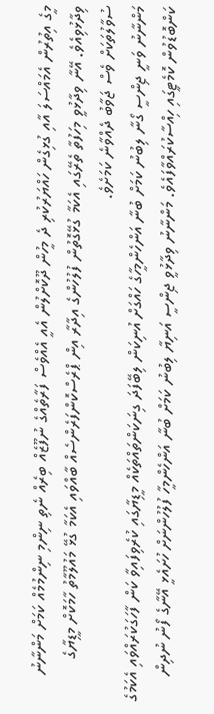މީގެ އިތުރުން އެމައްސަލަ އާއި ގުޅިގެން ހައްޔަރުކުރި ދެ މީހުން ދޫކޮށްލުން އެއީ އެއްވެސް ފަރާތެއްގެ ނުފޫޒެއް ބިރެއް ނެތި ނިންމި ނިންމުމެއް ކަމަށް މަންނާނު ވިދާޅުވިއެވެ. އޭނާ ވިދާޅުވީ މިހަފުތާ ތެރޭގައި އެކަމާ ގުޅޭގޮތުން ފުލުހުންގެ އިދާރާ އިން ޕްރެސްކޮންފަރެންސެއް ބާއްވައި އެކަމާ ގުޅޭ މައުލޫމާތު ހާމަކޮށް މީޑިޔާގެ ސުވާލުތަކަށް ވެސް ޖަވާބު ދެއްވާނެ ކަމަށެވެ.
މަންނާނު ވަނީ ޖިންސީ ގޯނާ ލިބުނު ކަމަށް ބުނާ އަންހެންމީހާގެ ހައްގަށް އުނިކަން ލިބޭފަދަ ގިނަކަންތައްތަކެއް މީޑިޔާގައި ކުރެވިފައިވާ ކަން ފާހަގަކުރައްވައި އެކަމުގެ ކަންބޮޑުވުން ކޮމެޓީގައި ހިއްސާކުރައްވާފައެވެ. މަންނާނު ވިދާޅުވީ ޖިންސީ އަނިޔާ ލިބުނު ކަމަށް ބުނާ އަންހެންމީހާ ފުލުހުންނަށް ހުށައެޅީ އޭނާގެ ފޯނު ނުދިން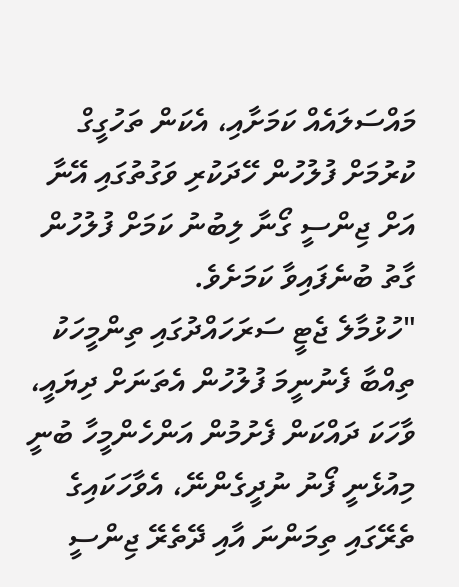މައްސަލައެއް ކަމަށާއި، އެކަން ތަހުގީގް ކުރުމަށް ފުލުހުން ހޭދަކުރި ވަގުތުގައި އޭނާ އަށް ޖިންސީ ގޯނާ ލިބުނު ކަމަށް ފުލުހުން ގާތު ބުނެފައިވާ ކަމަށެވެ.
"ހުޅުމާލެ ޖެޓީ ސަރަހައްދުގައި ތިންމީހަކު ތިއްބާ ފެނުނީމަ ފުލުހުން އެތަނަށް ދިޔައީ، ވާހަކަ ދައްކަން ފެށުމުން އަންހެންމީހާ ބުނީ މިއުޅެނީ ފޯނު ނުދީގެންނޭ، އެވާހަކައިގެ ތެރޭގައި ތިމަންނަ އާއި ދޭތެރޭ ޖިންސީ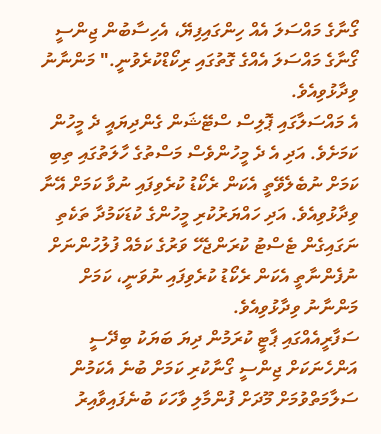ގޯނާގެ މައްސަލަ އެއް ހިންގައިފިޔޭ، އެހިސާބުން ޖިންސީ ގޯނާގެ މައްސަލަ އެއްގެ ގޮތުގައި ރިކޯޑްކުރެވުނީ." މަންނާނު ވިދާޅުވިއެވެ.
އެ މައްސަލާގައި ޕޮލިސް ސްޓޭޝަން ގެންދިޔައީ ދެ މީހުން ކަމަށެވެ. އަދި އެ ދެ މީހުންވެސް މަސްތުގެ ހާލަތުގައި ތިބި ކަމަށް ނުބެލެވޭތީ އެކަން ރެކޯޑު ކުރެވިފައި ނުވާ ކަމަށް އޭނާ ވިދާޅުވިއެވެ. އަދި ހައްޔަރުކުރި މީހުންގެ ކުޑަކަމުދާ ތަކެތި ނަގައިގެން ޓެސްޓު ކުރަންޖެހޭ ވަރުގެ ކަމެއް ފުލުހުންނަށް ނުފެންނާތީ އެކަން ރެކޯޑު ކުރެވިފައި ނުވަނީ، ކަމަށް މަންނާނު ވިދާޅުވިއެވެ.
ސަފާރީއެއްގައި ޕާޓީ ކުރަމުން ދިޔަ ބަޔަކު ބިދޭސީ އަންހެނަކަށް ޖިންސީ ގޯނާކުރި ކަމަށް ބުނެ އެކަމުން ސަލާމަތްވުމަށް މޫދަށް ފުންމާލި ވާހަކަ ބުނެފައިވާއިރު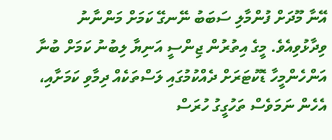އޭނާ މޫދަށް ފުންމާލި ސަބަބު ނޭނގޭ ކަމަށް މަންނާނު ވިދާޅުވިއެވެ. މީގެ އިތުރުން ޖިންސީ އަނިޔާ ލިބުނު ކަމަށް ބުނާ އަންހެންމީހާ ޑޮކުޓަރަށް ދެއްކުމުގައި ލަސްތަކެއް ދިމާވި ކަމަށާއި، އެހެން ނަމަވެސް ތަހުގީގު ހުރަސް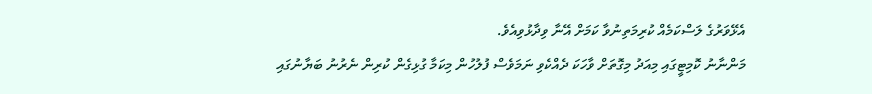އެޅޭވަރުގެ ލަސްކަމެއް ކުރިމަތިނުވާ ކަމަށް އޭނާ ވިދާޅުވިއެވެ.
މަންނާނު ކޮމިޓީގައި މިއަދު މިގޮތަށް ވާހަކަ ދެއްކެވި ނަމަވެސް ފުލުހުން މިކަމާ ގުޅިގެން ކުރިން ނެރުނު ބަޔާނުގައި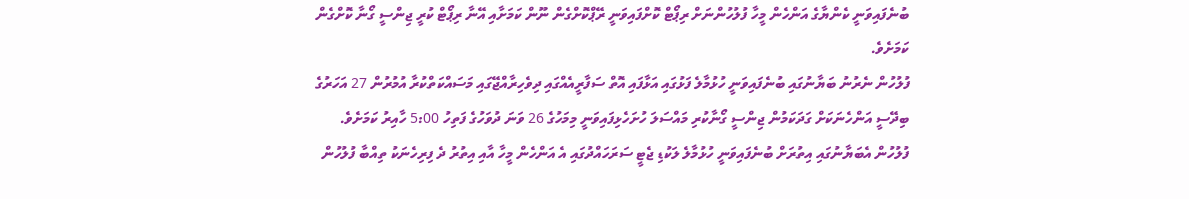ބުނެފައިވަނީ ކެންޔާގެ އަންހެން މީހާ ފުލުހުންނަށް ރިޕޯޓް ކޮށްފައިވަނީ ރޭޕްކޮށްގެން ނޫން ކަމަށާއި އޭނާ ރިޕޯޓް ކުރީ ޖިންސީ ގޯނާ ކޮށްގެން ކަމަށެވެ.
ފުލުހުން ނެރުނު ބަޔާނުގައި ބުނެފައިވަނީ ހުޅުމާލެ ފަޅުގައި އަޅާފައި އޮތް ސަފާރީއެއްގައި ދިވެހިރާއްޖޭގައި މަސައްކަތްކުރާ އުމުރުން 27 އަހަރުގެ ބިދޭސީ އަންހެނަކަށް ގަދަކަމުން ޖިންސީ ގޯނާކުރި މައްސަލަ ހުށަހެޅިފައިވަނީ މިމަހުގެ 26 ވަނަ ދުވަހުގެ ފަތިހު 5:00 ހާއިރު ކަމަށެވެ.
ފުލުހުން އެބަޔާނުގައި އިތުރަށް ބުނެފައިވަނީ ހުޅުމާލެ ލަކުޑި ޖެޓީ ސަރަހައްދުގައި އެ އަންހެން މީހާ އާއި އިތުރު ދެ ފިރިހެނަކު ތިއްބާ ފުލުހުން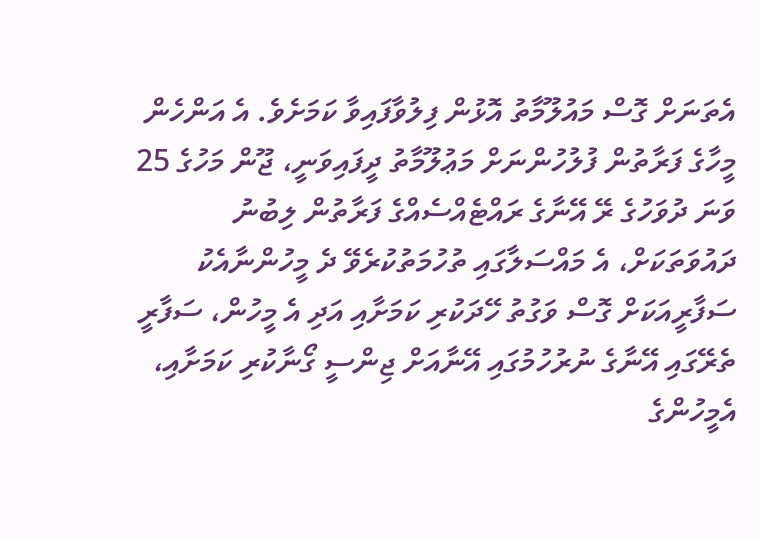އެތަނަށް ގޮސް މައުލޫމާތު އޮޅުން ފިލުވާފައިވާ ކަމަށެވެ. އެ އަންހެން މީހާގެ ފަރާތުން ފުލުހުންނަށް މަޢުލޫމާތު ދީފައިވަނީ، ޖޫން މަހުގެ 25 ވަނަ ދުވަހުގެ ރޭ އޭނާގެ ރައްޓެއްސެއްގެ ފަރާތުން ލިބުނު ދައުވަތަކަށް، އެ މައްސަލާގައި ތުހުމަތުކުރެވޭ ދެ މީހުންނާއެކު ސަފާރީއަކަށް ގޮސް ވަގުތު ހޭދަކުރި ކަމަށާއި އަދި އެ މީހުން، ސަފާރީ ތެރޭގައި އޭނާގެ ނުރުހުމުގައި އޭނާއަށް ޖިންސީ ގޯނާކުރި ކަމަށާއި، އެމީހުންގެ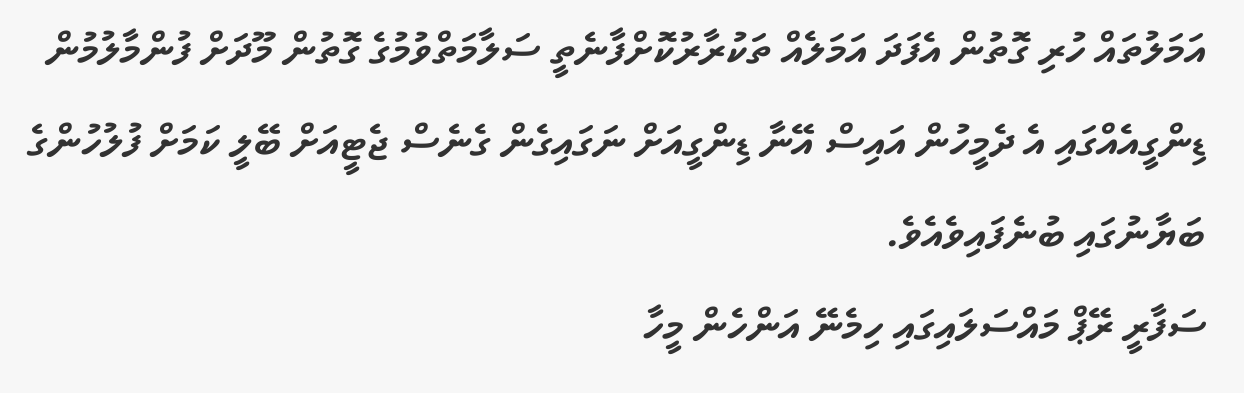އަމަލުތައް ހުރި ގޮތުން އެފަދަ އަމަލެއް ތަކުރާރުކޮށްފާނެތީ ސަލާމަތްވުމުގެ ގޮތުން މޫދަށް ފުންމާލުމުން ޑިންގީއެއްގައި އެ ދެމީހުން އައިސް އޭނާ ޑިންގީއަށް ނަގައިގެން ގެނެސް ޖެޓީއަށް ބޭލީ ކަމަށް ފުލުހުންގެ ބަޔާނުގައި ބުނެފައިވެއެވެ.
ސަފާރީ ރޭޕް މައްސަލައިގައި ހިމެނޭ އަންހެން މީހާ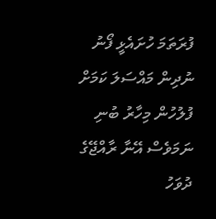ފުރަތަމަ ހުށައެޅީ ފޯނު ނުދިން މައްސަލަ ކަމަށް ފުލުހުން މިހާރު ބުނި ނަމަވެސް އޭނާ ރާއްޖޭގެ ދުވަހު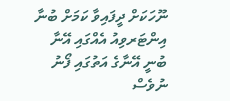ނޫހަކަށް ދީފައިވާ ކަމަށް ބުނާ އިންޓަރވިއު އެއްގައި އޭނާ ބުނީ އޭނާގެ އަތުގައި ފޯނު ނުވެސް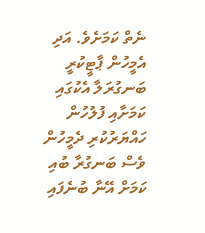ނެތް ކަމަށެވެ. އަދި އެމީހުން ޕާޓީކުރީ ބަނގުރަލާ އެކުގައި ކަމަށާއި ފުލުހުން ހައްޔަރުކުރި ދެމީހުން ވެސް ބަނގުރާ ބުއި ކަމަށް އޭނާ ބުނެފައި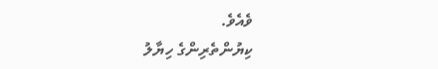ވެއެވެ.
ކިޔުންތެރިންގެ ހިޔާލު